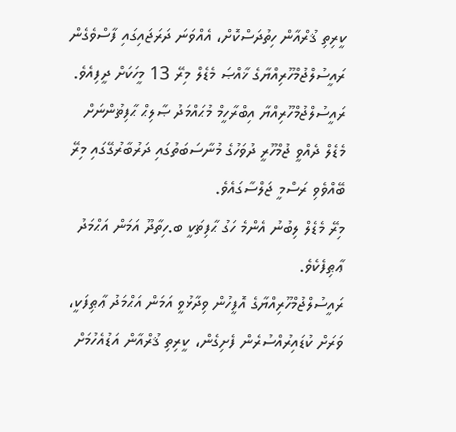ކީރިތި ޤުރްއާން ހިތުދަސްކޮށް، އެއްވަނަ ދަރަޖައިގައި ފާސްވެގެން ރައީސުލްޖުމްހޫރިއްޔާގެ ޚާއްޞަ މެޑެލް މިރޭ 13 މީހަކަށް ދީފިއެވެ.
ރައީސުލްޖުމްހޫރިއްޔާ އިބްރާހީމް މުޙައްމަދު ޞާލިޙް ޙާފިޡުންނަށް މެޑެލް ދެއްވީ ޖުމްހޫރީ ދުވަހުގެ މުނާސަބަތުގައި ދަރުބާރުގޭގައި މިރޭ ބޭއްވެވި ރަސްމީ ޖަލްސާގައެވެ.
މިރޭ މެޑެލް ލިބުނު އެންމެ ހަގު ޙާފިޡަކީ ބ.ހިތާދޫ އަމަން އަޙްމަދު ޢާޠިފެކެވެ.
ރައީސުލްޖުމްހޫރިއްޔާގެ އޮފީހުން ވިދާޅުވީ އަމަން އަޙްމަދު ޢާޠިފަކީ، ވަރަށް ކުޑައިރުއްސުރެން ފެށިގެން، ކީރިތި ޤުރްއާން އަޑުއެހުމަށް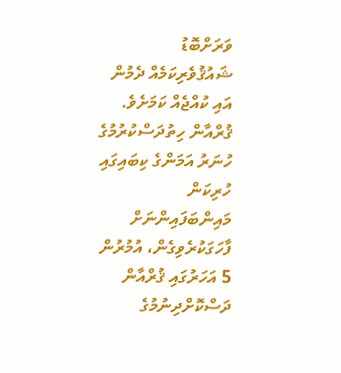ވަރަށްބޮޑު ޝައުޤުވެރިކަމެއް ދެމުން އައި ކުއްޖެއް ކަމަށެވެ. ޤުރްއާން ހިތުދަސްކުރުމުގެ ހުނަރު އަމަންގެ ކިބައިގައި ހުރިކަން މައިންބަފައިންނަށް ފާހަގަކުރެވިގެން، އުމުރުން 5 އަހަރުގައި ޤުރްއާން ދަސްކޮށްދިނުމުގެ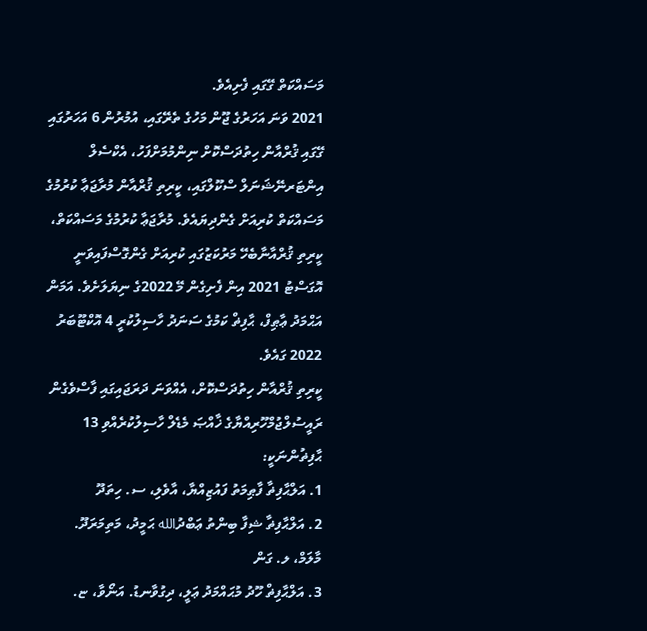މަސައްކަތް ގޭގައި ފެށިއެވެ.
2021 ވަނަ އަހަރުގެ ޖޫން މަހުގެ ތެރޭގައި، އުމުރުން 6 އަހަރުގައި ގޭގައި ޤުރްއާން ހިތުދަސްކޮށް ނިންމުމަށްފަހު، އެކްސެލް އިންޓަރނޭޝަނަލް ސްކޫލްގައި، ކީރިތި ޤުރްއާން މުރާޖަޢާ ކުރުމުގެ މަސައްކަތް ކުރިއަށް ގެންދިޔައެވެ. މުރާޖަޢާ ކުރުމުގެ މަސައްކަތް، ކީރިތި ޤުރްއާނާބެހޭ މަރުކަޒުގައި ކުރިއަށް ގެންގޮސްފައިވަނީ އޮގަސްޓު 2021 އިން ފެށިގެން މޭ 2022ގެ ނިޔަލަށެވެ. އަމަން އަޙްމަދު ޢާޠިފް، ޙާފިޡް ކަމުގެ ސަނަދު ހާސިލުކުރީ 4 އޮކްޓޫބަރު 2022 ގައެވެ.
ކީރިތި ޤުރްއާން ހިތުދަސްކޮށް، އެއްވަނަ ދަރަޖައިގައި ފާސްވެގެން ރައީސުލްޖުމްހޫރިއްޔާގެ ޚާއްޞަ މެޑެލް ހާސިލުކުރެއްވި 13 ޙާފިޡުންނަކީ:
1. އަލްޙާފިޡާ ފާޠިމަތު ފައުޒިއްޔާ، އާވެލި، ސ. ހިތަދޫ
2. އަލްޙާފިޡާ ޝިފާ ބިންތު ޢަބްދުالله ޙަމީދު، މަތިމަރަދޫ. މާލަމް، ލ. ގަން
3. އަލްޙާފިޡް ހޫދު މުޙައްމަދު ޢަލީ، ދިގުވާނޑު. އަނޯވާ، ޏ.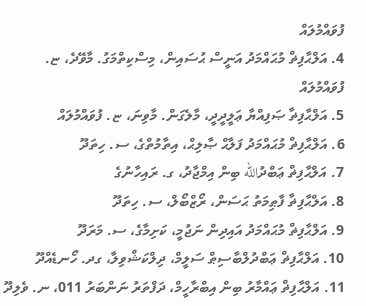ފުވައްމުލައް
4. އަލްޙާފިޡް މުޙައްމަދު އަނީސް ޙުސައިން، މިސްކިތްމަގު. މާވޭދެ، ޏ. ފުވައްމުލައް
5. އަލްޙާފިޡާ ޞަފިއްޔާ ޢަލީދީދީ، މާލެގަން. މާވިނަ، ޏ. ފުވައްމުލައް
6. އަލްޙާފިޡް މުޙައްމަދު ފަލާޙް ޞާލިޙް، އިތާމުތްގެ، ސ. ހިތަދޫ
7. އަލްޙާފިޡް ޢަބްދުالله ބިން އިމްޖާދު، ގ. ރައިހާނުގެ
8. އަލްޙާފިޡާ ފާޠިމަތު ޙަސަން، ރޯޒްބޯލް، ސ. ހިތަދޫ
9. އަލްޙާފިޡް މުޙައްމަދު އައިދިން ނަޖުމީ، ކަށިމާގެ، ސ. މަރަދޫ
10. އަލްޙާފިޡް ޢަބްދުލްބާސިޠް ސަލީމް، ދިލްކަޝްވިލާ، ގދ. ހޯނޑެއްދޫ
11. އަލްޙާފިޡް ޢައްމާރު ބިން އިބްރާހީމް، ދަފްތަރު ނަންބަރު 011، ނ. ވެލިދޫ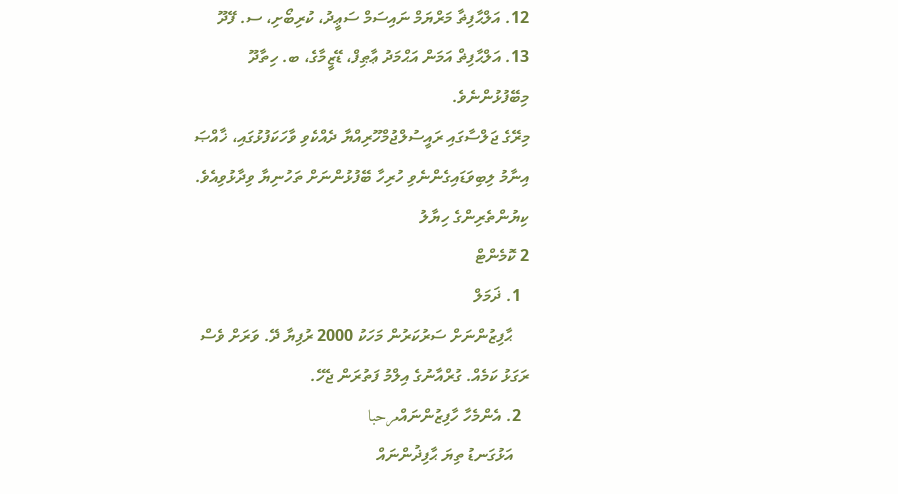12. އަލްޙާފިޡާ މަރްޔަމް ނައިސަމް ސަޢީދު، ކުރިބޯށި، ސ. ފޭދޫ
13. އަލްޙާފިޡް އަމަން އަޙްމަދު ޢާޠިފް، ޑޭޒީމާގެ، ބ. ހިތާދޫ މިބޭފުޅުންނެވެ.
މިރޭގެ ޖަލްސާގައި ރައީސުލްޖުމްހޫރިއްޔާ ދެއްކެވި ވާހަކަފުޅުގައި، ޚާއްޞަ އިނާމު ލިބިވަޑައިގެންނެވި ހުރިހާ ބޭފުޅުންނަށް ތަހުނިޔާ ވިދާޅުވިއެވެ.
ކިޔުންތެރިންގެ ހިޔާލު
2 ކޮމެންޓް
  1. ޛަމަލް
    ޙާފިޒުންނަށް ސަރުކަރުން މަހަކު 2000 ރުފިޔާ ދޭ. ވަރަށް ވެސް ރަގަޅު ކަމެއް. ގުރްއާނުގެ އިލްމު ފަތުރަން ޖެހޭ.
  2. އެންމެހާ ހާފިޒުންނައްمرحبا
    އަޅުގަނޑު ތިޔަ ޙާފިޛުންނައް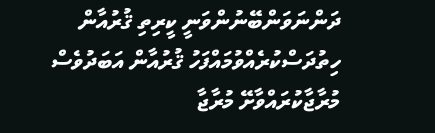ދަންނަވަންބޭނުންވަނީ ކީރިތި ޤުރުއާން ހިތުދަސްކުރެއްވުމައްފަހު ޤުރުއާން އަބަދުވެސް މުރާޖާކުރައްވާށޭ މުރާޖާ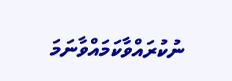ނުކުރައްވާކަމައްވާނަމަ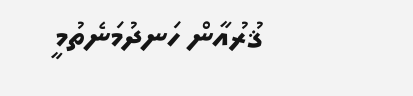ޤުރުއާން ހަނދުމަނެތުމީ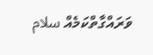ވަރައްގާތްކަމެއް سلام